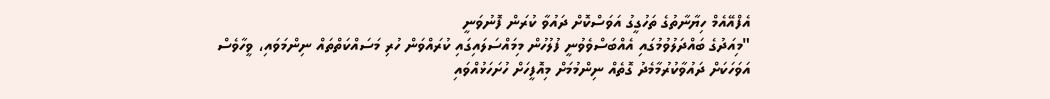އެފްއޭއެމް ހިޔާނާތުގެ ތަހުގީގު އަވަސްކޮށް ދައުވާ ކުރަން ފޮނުވަނީ
"މިއަދުގެ ބައްދަލުވުމުގައި އެއްބަސްވެވުނީ ފުލުހުން މިމައްސަލައިގައި ކުރައްވަން ހުރި މަސައްކަތްތައް ނިންމަވައި، ވީހާވެސް އަވަހަކަށް ދައުވާކުރުމާމެދު ގޮތެއް ނިންމުމަށް މިއޮފީހަށް ހުށަހަޅުއްވައި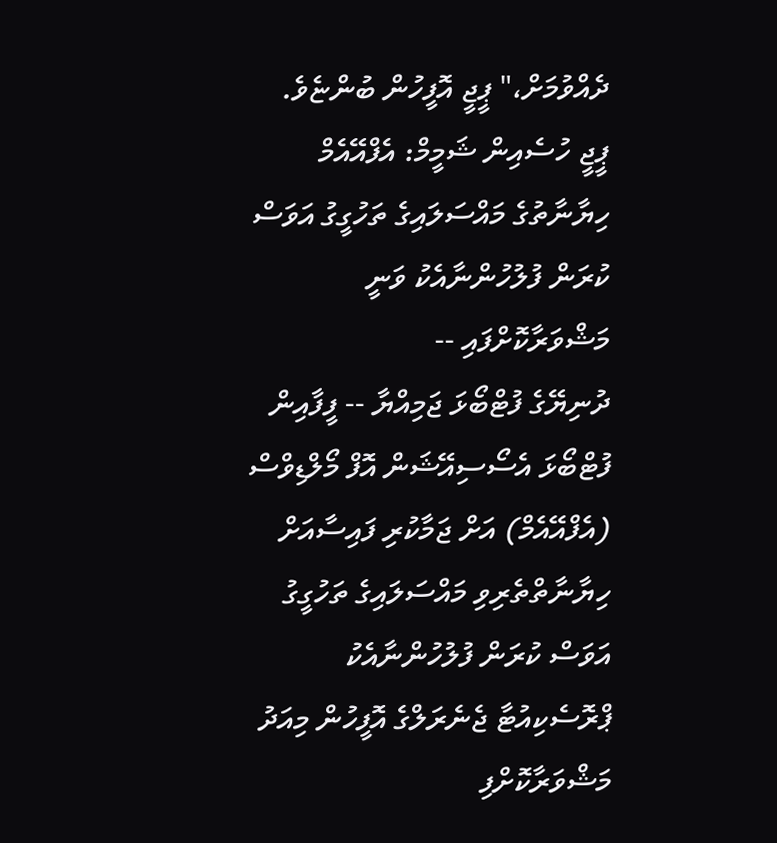ދެއްވުމަށް،" ޕީޖީ އޮފީހުން ބުންޏެވެ.
ޕީޖީ ހުސެއިން ޝަމީމް: އެފްއޭއެމް ހިޔާނާތުގެ މައްސަލައިގެ ތަހުގީގު އަވަސް ކުރަން ފުލުހުންނާއެކު ވަނީ މަޝްވަރާކޮށްފައި --
ދުނިޔޭގެ ފުޓްބޯޅަ ޖަމިއްޔާ -- ފީފާއިން ފުޓްބޯޅަ އެސޯސިއޭޝަން އޮފް މޯލްޑިވްސް (އެފްއޭއެމް) އަށް ޖަމާކުރި ފައިސާއަށް ހިޔާނާތްތެރިވި މައްސަލައިގެ ތަހުގީގު އަވަސް ކުރަން ފުލުހުންނާއެކު ޕްރޮސެކިއުޓާ ޖެނެރަލްގެ އޮފީހުން މިއަދު މަޝްވަރާކޮށްފި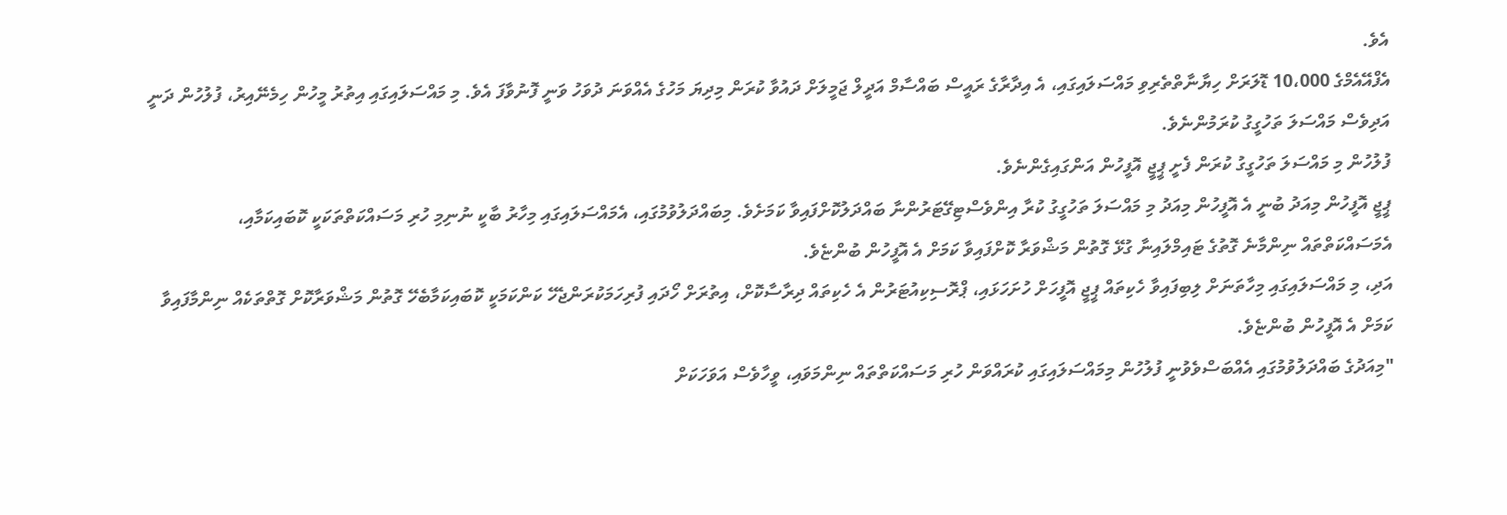އެވެ.
އެފްއޭއެމްގެ 10،000 ޑޮލަރަށް ހިޔާނާތްތެރިވި މައްސަލައިގައި، އެ އިދާރާގެ ރައީސް ބައްސާމް އަދީލް ޖަމީލަށް ދައުވާ ކުރަން މިދިޔަ މަހުގެ އެއްވަނަ ދުވަހު ވަނީ ފޮނުވާފަ އެވެ. މި މައްސަލައިގައި އިތުރު މީހުން ހިމެނޭއިރު، ފުލުހުން ދަނީ އަދިވެސް މައްސަލަ ތަހުގީގު ކުރަމުންނެވެ.
ފުލުހުން މި މައްސަލަ ތަހުގީގު ކުރަން ފެށީ ޕީޖީ އޮފީހުން އަންގައިގެންނެވެ.
ޕީޖީ އޮފީހުން މިއަދު ބުނީ އެ އޮފީހުން މިއަދު މި މައްސަލަ ތަހުގީގު ކުރާ އިންވެސްޓިގޭޓަރުންނާ ބައްދަލުކޮށްފައިވާ ކަމަށެވެ. މިބައްދަލުވުމުގައި، އެމައްސަލައިގައި މިހާރު ބާކީ ނުނިމި ހުރި މަސައްކަތްތަކަކީ ކޮބައިކަމާއި، އެމަސައްކަތްތައް ނިންމާނެ ގޮތުގެ ޓައިމްލައިނާ ގުޅޭ ގޮތުން މަޝްވަރާ ކޮށްފައިވާ ކަމަށް އެ އޮފީހުން ބުންޏެވެ.
އަދި، މި މައްސަލައިގައި މިހާތަނަށް ލިބިފައިވާ ހެކިތައް ޕީޖީ އޮފީހަށް ހުށަހަޅައި، ޕްރޮސިކިއުޓަރުން އެ ހެކިތައް ދިރާސާކޮށް، އިތުރަށް ހޯދައި ފުރިހަމަކުރަންޖެހޭ ކަންކަމަކީ ކޮބައިކަމާބެހޭ ގޮތުން މަޝްވަރާކޮށް ގޮތްތަކެއް ނިންމާފައިވާ ކަމަށް އެ އޮފީހުން ބުންޏެވެ.
"މިއަދުގެ ބައްދަލުވުމުގައި އެއްބަސްވެވުނީ ފުލުހުން މިމައްސަލައިގައި ކުރައްވަން ހުރި މަސައްކަތްތައް ނިންމަވައި، ވީހާވެސް އަވަހަކަށް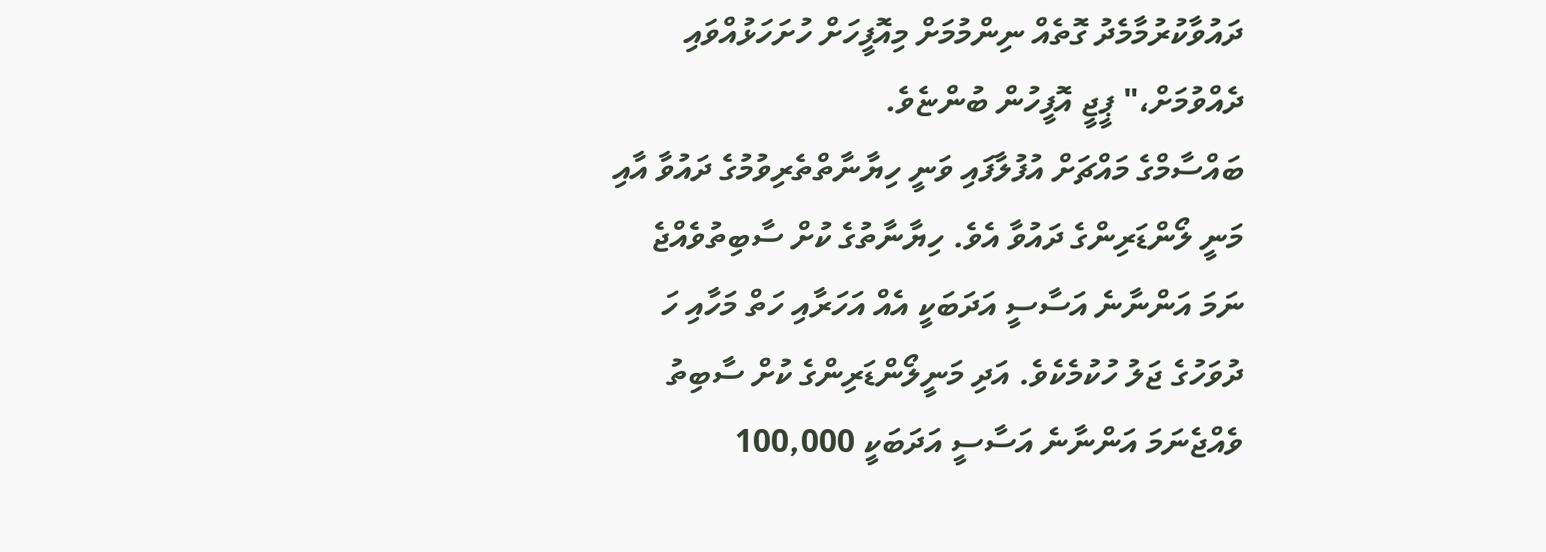ދައުވާކުރުމާމެދު ގޮތެއް ނިންމުމަށް މިއޮފީހަށް ހުށަހަޅުއްވައި ދެއްވުމަށް،" ޕީޖީ އޮފީހުން ބުންޏެވެ.
ބައްސާމްގެ މައްޗަށް އުފުލާފައި ވަނީ ހިޔާނާތްތެރިވުމުގެ ދައުވާ އާއި މަނީ ލޯންޑަރިންގެ ދައުވާ އެވެ. ހިޔާނާތުގެ ކުށް ސާބިތުވެއްޖެ ނަމަ އަންނާނެ އަސާސީ އަދަބަކީ އެއް އަހަރާއި ހަތް މަހާއި ހަ ދުވަހުގެ ޖަލު ހުކުމެކެވެ. އަދި މަނީލޯންޑަރިންގެ ކުށް ސާބިތު ވެއްޖެނަމަ އަންނާނެ އަސާސީ އަދަބަކީ 100,000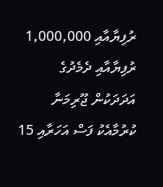ރުފިޔާއާއި 1,000,000 ރުފިޔާއާއި ދެމެދުގެ އަދަދަކުން ޖޫރިމަނާ ކުރުމާއެކު ފަސް އަހަރާއި 15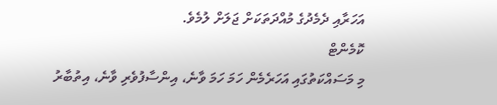އަހަރާއި ދެމެދުގެ މުއްދަތަކަށް ޖަލަށް ލުމެވެ.
ކޮމެންޓް
މި މަސައްކަތުގައި އަހަރެމެން ހަމަ ހަމަ ވާނެ، އިންސާފުވެރި ވާނެ، އިތުބާރު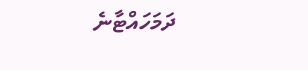ދަމަހައްޓާނެ